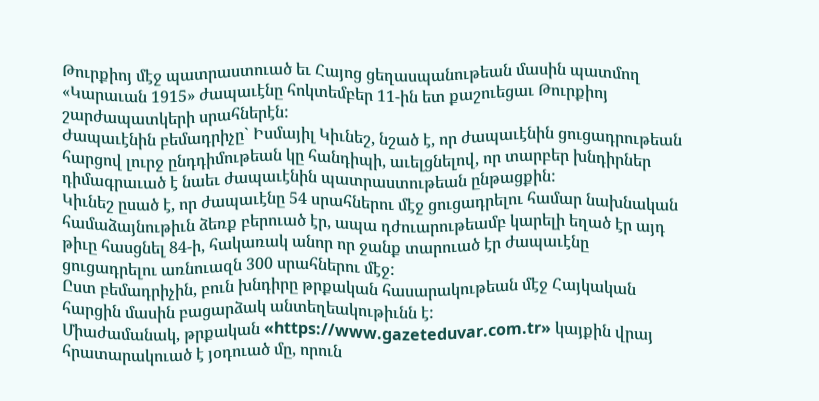Թուրքիոյ մէջ պատրաստուած եւ Հայոց ցեղասպանութեան մասին պատմող «Կարաւան 1915» ժապաւէնը հոկտեմբեր 11-ին ետ քաշուեցաւ Թուրքիոյ շարժապատկերի սրահներէն:
Ժապաւէնին բեմադրիչը` Իսմայիլ Կիւնեշ, նշած է, որ ժապաւէնին ցուցադրութեան հարցով լուրջ ընդդիմութեան կը հանդիպի, աւելցնելով, որ տարբեր խնդիրներ դիմագրաւած է նաեւ ժապաւէնին պատրաստութեան ընթացքին:
Կիւնեշ ըսած է, որ ժապաւէնը 54 սրահներու մէջ ցուցադրելու համար նախնական համաձայնութիւն ձեռք բերուած էր, ապա դժուարութեամբ կարելի եղած էր այդ թիւը հասցնել 84-ի, հակառակ անոր որ ջանք տարուած էր ժապաւէնը ցուցադրելու առնուազն 300 սրահներու մէջ:
Ըստ բեմադրիչին, բուն խնդիրը թրքական հասարակութեան մէջ Հայկական հարցին մասին բացարձակ անտեղեակութիւնն է:
Միաժամանակ, թրքական «https://www.gazeteduvar.com.tr» կայքին վրայ հրատարակուած է յօդուած մը, որուն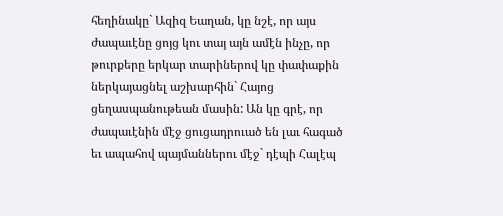հեղինակը` Ազիզ Եաղան, կը նշէ, որ այս ժապաւէնը ցոյց կու տայ այն ամէն ինչը, որ թուրքերը երկար տարիներով կը փափաքին ներկայացնել աշխարհին` Հայոց ցեղասպանութեան մասին: Ան կը գրէ, որ ժապաւէնին մէջ ցուցադրուած են լաւ հագած եւ ապահով պայմաններու մէջ` դէպի Հալէպ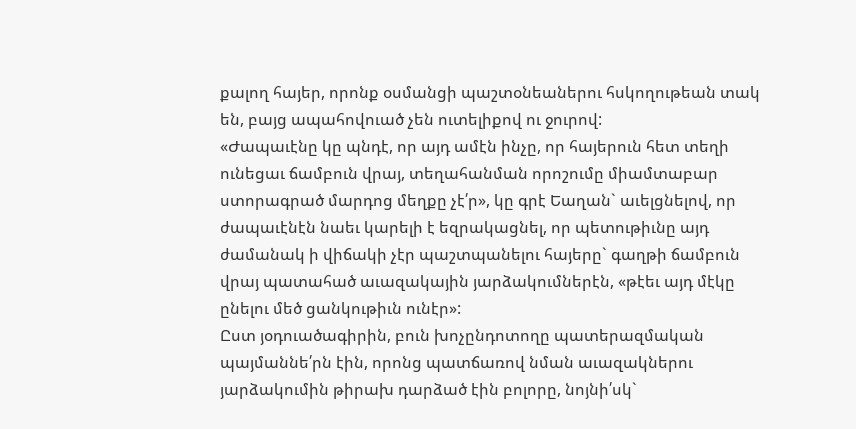քալող հայեր, որոնք օսմանցի պաշտօնեաներու հսկողութեան տակ են, բայց ապահովուած չեն ուտելիքով ու ջուրով:
«Ժապաւէնը կը պնդէ, որ այդ ամէն ինչը, որ հայերուն հետ տեղի ունեցաւ ճամբուն վրայ, տեղահանման որոշումը միամտաբար ստորագրած մարդոց մեղքը չէ՛ր», կը գրէ Եաղան` աւելցնելով, որ ժապաւէնէն նաեւ կարելի է եզրակացնել, որ պետութիւնը այդ ժամանակ ի վիճակի չէր պաշտպանելու հայերը` գաղթի ճամբուն վրայ պատահած աւազակային յարձակումներէն, «թէեւ այդ մէկը ընելու մեծ ցանկութիւն ունէր»:
Ըստ յօդուածագիրին, բուն խոչընդոտողը պատերազմական պայմաննե՛րն էին, որոնց պատճառով նման աւազակներու յարձակումին թիրախ դարձած էին բոլորը, նոյնի՛սկ`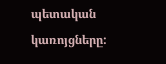պետական կառոյցները: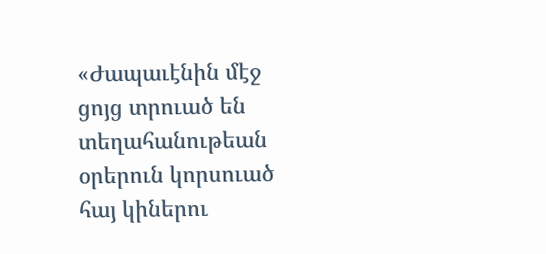«Ժապաւէնին մէջ ցոյց տրուած են տեղահանութեան օրերուն կորսուած հայ կիներու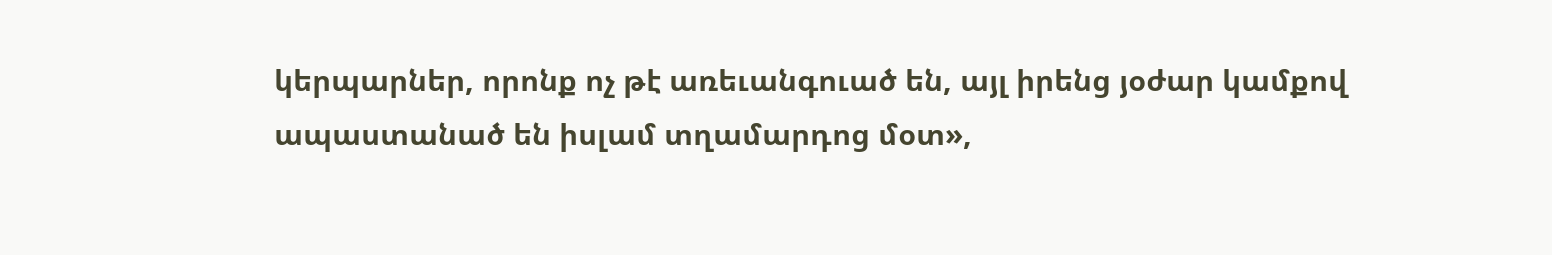կերպարներ, որոնք ոչ թէ առեւանգուած են, այլ իրենց յօժար կամքով ապաստանած են իսլամ տղամարդոց մօտ»,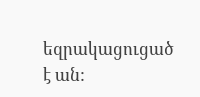եզրակացուցած է ան: